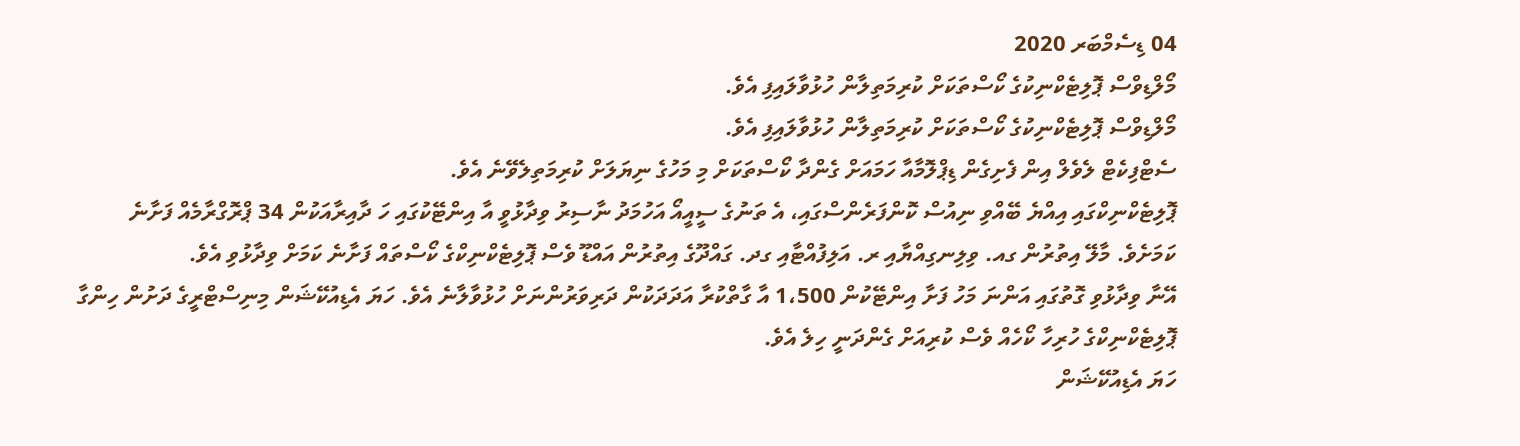04 ޑިސެމްބަރ 2020
މޯލްޑިވްސް ޕޮލިޓެކްނިކުގެ ކޯސްތަކަށް ކުރިމަތިލާން ހުޅުވާލައިފި އެވެ.
މޯލްޑިވްސް ޕޮލިޓެކްނިކުގެ ކޯސްތަކަށް ކުރިމަތިލާން ހުޅުވާލައިފި އެވެ.
ސެޓްފިކެޓް ލެވެލް އިން ފެށިގެން ޑިޕްލޮމާއާ ހަމައަށް ގެންދާ ކޯސްތަކަށް މި މަހުގެ ނިޔަލަށް ކުރިމަތިލެވޭނެ އެވެ.
ޕޮލިޓެކްނިކްގައި އިއްޔެ ބޭއްވި ނިއުސް ކޮންފަރެންސްގައި، އެ ތަނުގެ ސީއީއޯ އަހުމަދު ނާސިރު ވިދާޅުވީ އާ އިންޓޭކުގައި ހަ ދާއިރާއަކުން 34 ޕްރޮގްރާމެއް ފަށާނެ ކަމަށެވެ. މާލޭ އިތުރުން ގއ. ވިލިނގިއްޔާއި ރ. އަލިފުއްޓާއި ގދ. ގައްދޫގެ އިތުރުން އައްޑޫ ވެސް ޕޮލިޓެކްނިކްގެ ކޯސްތައް ފަށާނެ ކަމަށް ވިދާޅުވި އެވެ.
އޭނާ ވިދާޅުވި ގޮތުގައި އަންނަ މަހު ފަށާ އިންޓޭކުން 1،500 އާ ގާތްކުރާ އަދަދަކުން ދަރިވަރުންނަށް ހުޅުވާލާނެ އެވެ. ހަޔަ އެޑިއުކޭޝަން މިނިސްޓްރީގެ ދަށުން ހިންގާ ޕޮލިޓެކްނިކްގެ ހުރިހާ ކޯހެއް ވެސް ކުރިއަށް ގެންދަނީ ހިލެ އެވެ.
ހަޔަ އެޑިއުކޭޝަން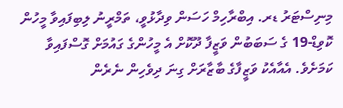މިނިސްޓަރު ޑރ. އިބްރާހިމް ހަސަން ވިދާޅުވީ، ތަމްރީނު ލިބިފައިވާ މީހުން ކޮވިޑް-19 ގެ ސަބަބުން ވަޒީފާ ދޫކޮށް އެ މީހުންގެ ގައުމަށް ގޮސްފައިވާ ކަމަށެވެ. އެއާއެކު ވަޒީފާގެ ބާޒާރަށް ގިނަ ދިވެހިން ނެރެން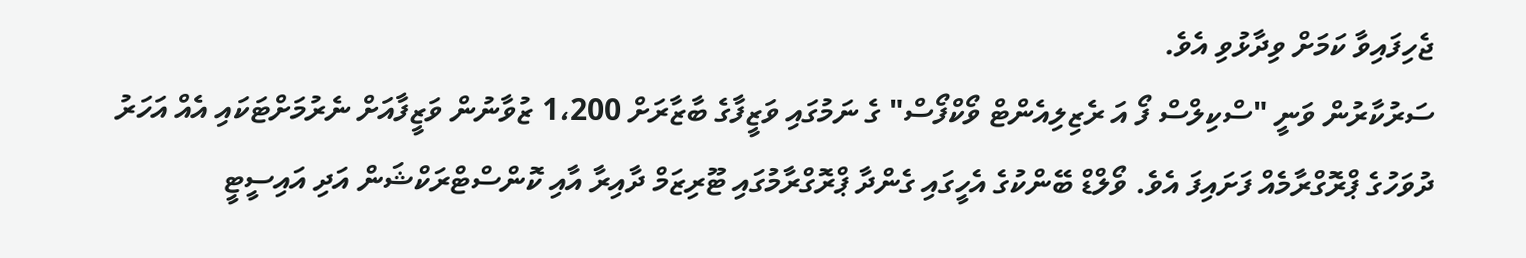ޖެހިފައިވާ ކަމަށް ވިދާޅުވި އެވެ.
ސަރުކާރުން ވަނީ "ސްކިލްސް ފޯ އަ ރެޒިލިއެންޓް ވޯކްފޯސް" ގެ ނަމުގައި ވަޒީފާގެ ބާޒާރަށް 1،200 ޒުވާނުން ވަޒީފާއަށް ނެރުމަށްޓަކައި އެއް އަހަރު ދުވަހުގެ ޕްރޮގްރާމެއް ފަށައިފަ އެވެ. ވޯލްޑް ބޭންކުގެ އެހީގައި ގެންދާ ޕްރޮގްރާމުގައި ޓޫރިޒަމް ދާއިރާ އާއި ކޮންސްޓްރަކްޝަން އަދި އައިސީޓީ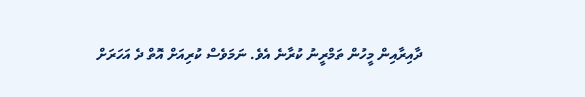ދާއިރާއިން މީހުން ތަމްރީނު ކުރާނެ އެވެ. ނަމަވެސް ކުރިއަށް އޮތް ދެ އަހަރަށް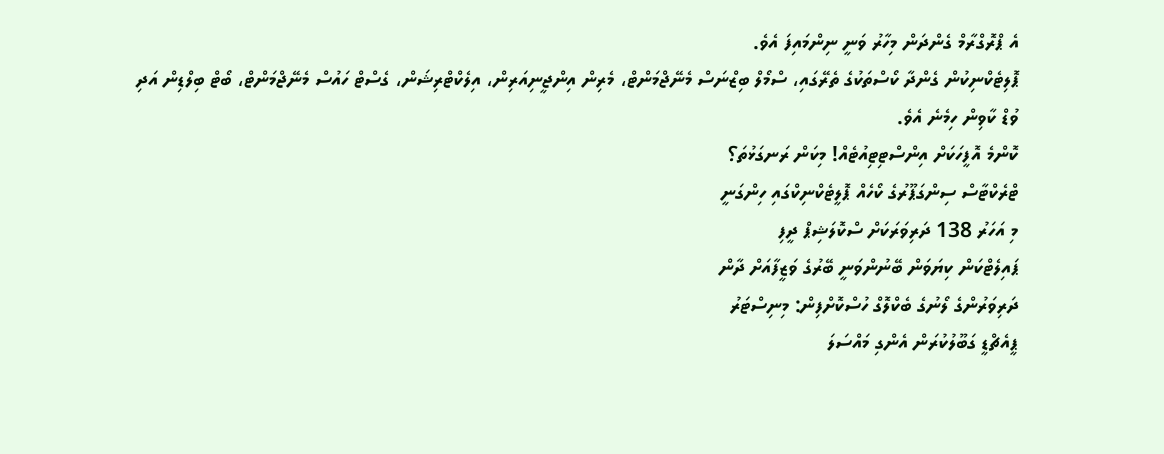އެ ޕްރޮގްރާމް ގެންދަން މިހާރު ވަނީ ނިންމައިފަ އެވެ.
ޕޮލިޓެކްނިކުން ގެންދާ ކޯސްތަކުގެ ތެރޭގައި، ސްމޯލް ބިޒްނަސް މެނޭޖްމަންޓް، މެރިން އިންޖީނިއަރިން، އިލެކްޓްރިޝަން، ގެސްޓް ހައުސް މެނޭޖްމަންޓް، ބޯޓް ބިލްޑިން އަދި ވުޑް ކާވިން ހިމެނެ އެވެ.
ކޮންމެ އޮފީހަކަށް އިންސްޓިޓިއުޓެއް! މިކަން ރަނގަޅުތަ؟
ޓްރެކްޓާސް ސިންގަޕޫރުގެ ކޯހެއް ޕޮލީޓެކްނިކްގައި ހިންގަނީ
މި އަހަރު 138 ދަރިވަރަކަށް ސްކޮލަޝިޕް ދީފި
ޕައިލެޓްކަން ކިޔަވަން ބޭނުންވަނީ ބޭރުގެ ވަޒީފާއަށް ދާން
ދަރިވަރުންގެ ލޯނުގެ ބެކްލޮގް ހުސްކޮށްފިން: މިނިސްޓަރު
ޕީއެޗްޑީ ގަބޫލުކުރަން އެންގި މައްސަލަ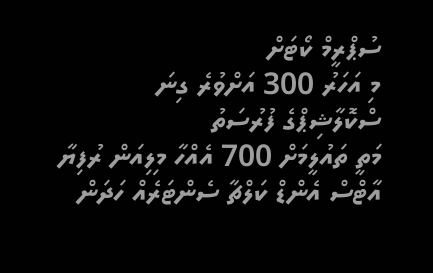ސުޕްރީމް ކޯޓަށް
މި އަހަރު 300 އަށްވުރެ ގިނަ ސްކޮލާޝިޕްގެ ފުރުސަތު
މަތީ ތައުލީމަށް 700 އެއްހާ މިލިއަން ރުފިޔާ
އާޓްސް އެންޑް ކަލްޗާ ސެންޓަރެއް ހަދަން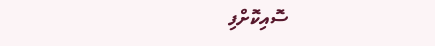ސޮއިކޮށްފި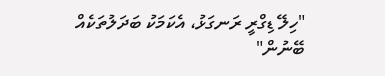"ހިލޭ ޑިގްރީ ރަނގަޅު، އެކަމަކު ބަދަލުތަކެއް ބޭނުން"